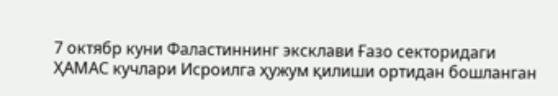7 октябр куни Фаластиннинг эксклави Ғазо секторидаги ҲАМАС кучлари Исроилга ҳужум қилиши ортидан бошланган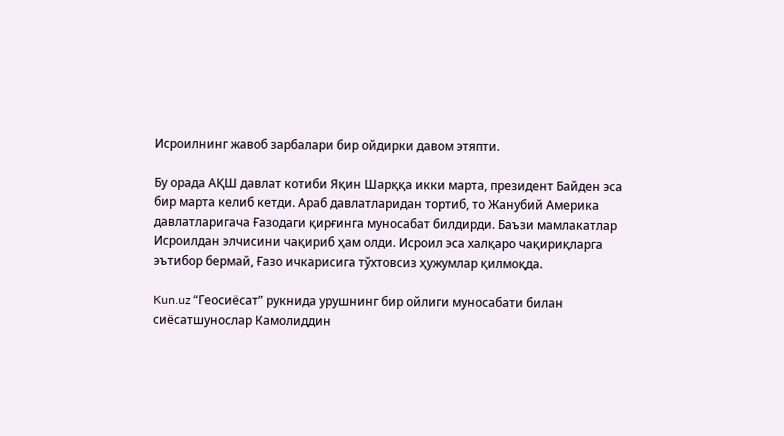Исроилнинг жавоб зарбалари бир ойдирки давом этяпти.

Бу орада АҚШ давлат котиби Яқин Шарққа икки марта, президент Байден эса бир марта келиб кетди. Араб давлатларидан тортиб, то Жанубий Америка давлатларигача Ғазодаги қирғинга муносабат билдирди. Баъзи мамлакатлар Исроилдан элчисини чақириб ҳам олди. Исроил эса халқаро чақириқларга эътибор бермай, Ғазо ичкарисига тўхтовсиз ҳужумлар қилмоқда.

Kun.uz “Геосиёсат” рукнида урушнинг бир ойлиги муносабати билан сиёсатшунослар Камолиддин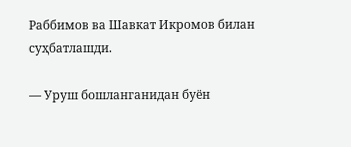Раббимов ва Шавкат Икромов билан суҳбатлашди.

— Уруш бошланганидан буён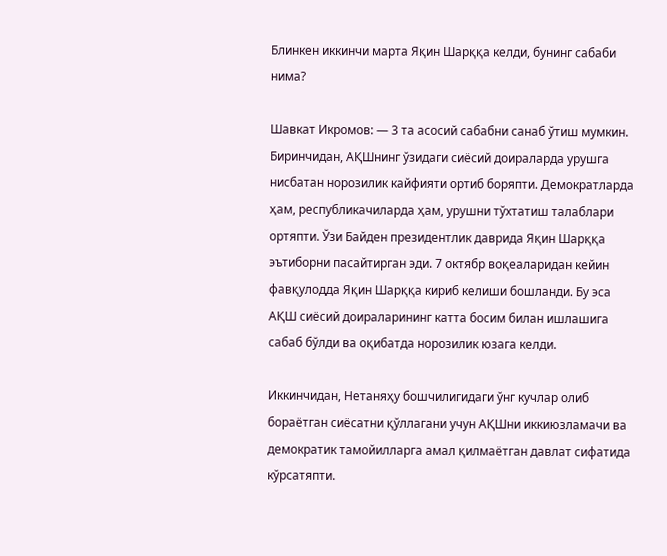Блинкен иккинчи марта Яқин Шарққа келди, бунинг сабаби нима?

Шавкат Икромов: — 3 та асосий сабабни санаб ўтиш мумкин. Биринчидан, АҚШнинг ўзидаги сиёсий доираларда урушга нисбатан норозилик кайфияти ортиб боряпти. Демократларда ҳам, республикачиларда ҳам, урушни тўхтатиш талаблари ортяпти. Ўзи Байден президентлик даврида Яқин Шарққа эътиборни пасайтирган эди. 7 октябр воқеаларидан кейин фавқулодда Яқин Шарққа кириб келиши бошланди. Бу эса АҚШ сиёсий доираларининг катта босим билан ишлашига сабаб бўлди ва оқибатда норозилик юзага келди.

Иккинчидан, Нетаняҳу бошчилигидаги ўнг кучлар олиб бораётган сиёсатни қўллагани учун АҚШни иккиюзламачи ва демократик тамойилларга амал қилмаётган давлат сифатида кўрсатяпти.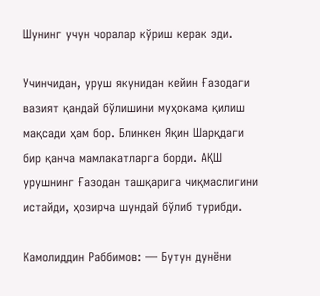Шунинг учун чоралар кўриш керак эди.

Учинчидан, уруш якунидан кейин Ғазодаги вазият қандай бўлишини муҳокама қилиш мақсади ҳам бор. Блинкен Яқин Шарқдаги бир қанча мамлакатларга борди. АҚШ урушнинг Ғазодан ташқарига чиқмаслигини истайди, ҳозирча шундай бўлиб турибди.

Камолиддин Раббимов: — Бутун дунёни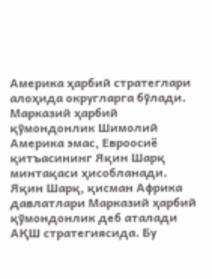Америка ҳарбий стратеглари алоҳида округларга бўлади. Марказий ҳарбий қўмондонлик Шимолий Америка эмас, Евроосиё қитъасининг Яқин Шарқ минтақаси ҳисобланади. Яқин Шарқ, қисман Африка давлатлари Марказий ҳарбий қўмондонлик деб аталади АҚШ стратегиясида. Бу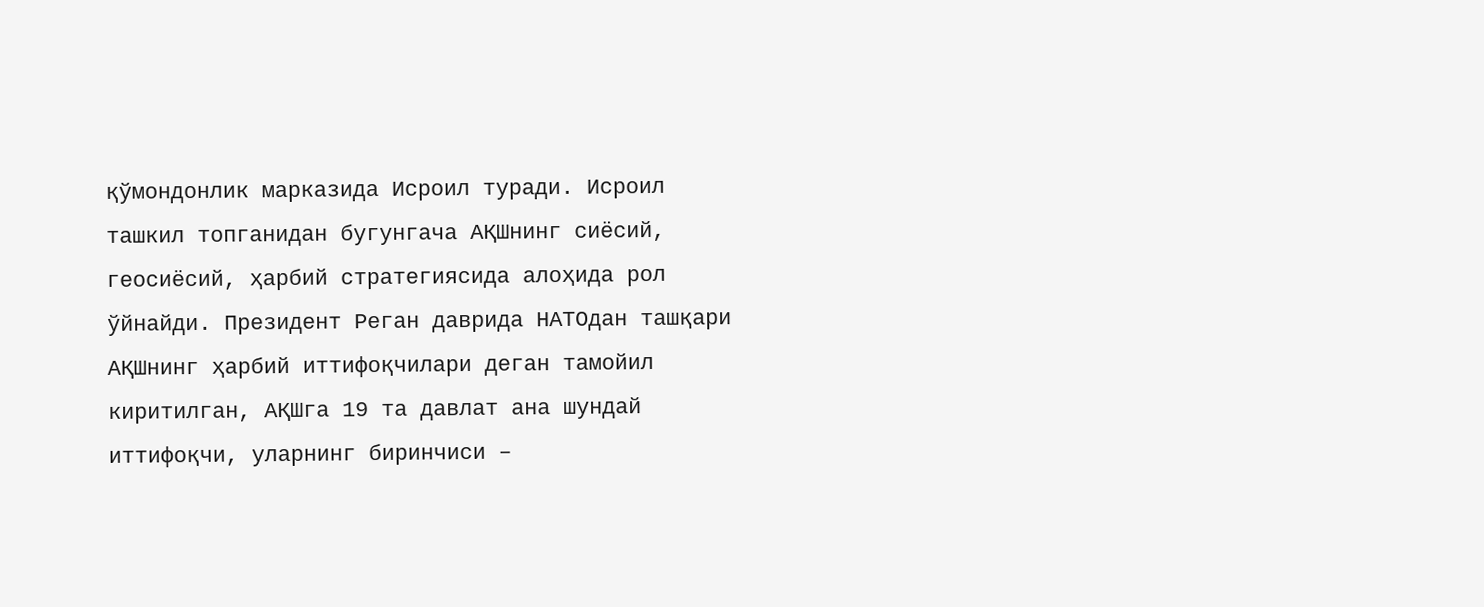қўмондонлик марказида Исроил туради. Исроил ташкил топганидан бугунгача АҚШнинг сиёсий, геосиёсий, ҳарбий стратегиясида алоҳида рол ўйнайди. Президент Реган даврида НАТОдан ташқари АҚШнинг ҳарбий иттифоқчилари деган тамойил киритилган, АҚШга 19 та давлат ана шундай иттифоқчи, уларнинг биринчиси –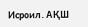Исроил. АҚШ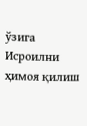ўзига Исроилни ҳимоя қилиш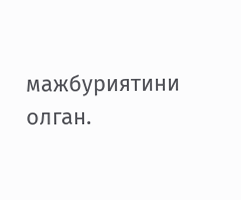мажбуриятини олган.